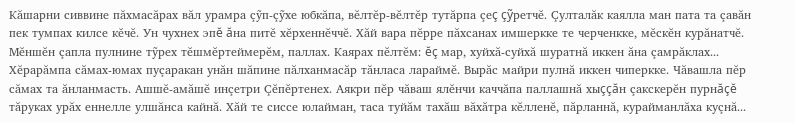Кăшарни сиввине пăхмасăрах вăл урамра çỹп-çỹхе юбкăпа, вĕлтĕр-вĕлтĕр тутăрпа çеç çỹретчĕ. Çулталăк каялла ман пата та çавăн пек тумпах килсе кĕчĕ. Ун чухнех эпĕ ăна питĕ хĕрхеннĕччĕ. Хăй вара пĕрре пăхсанах имшеркке те черченкке, мĕскĕн курăнатчĕ. Мĕншĕн çапла пулнине тỹрех тĕшмĕртеймерĕм, паллах. Каярах пĕлтĕм: ĕç мар, хуйхă-суйхă шуратнă иккен ăна çамрăклах...
Хĕрарăмпа сăмах-юмах пуçаракан унăн шăпине пăлханмасăр тăнласа лараймĕ. Вырăс майри пулнă иккен чиперкке. Чăвашла пĕр сăмах та ăнланмасть. Ашшĕ-амăшĕ инçетри Çĕпĕртенех. Аякри пĕр чăваш ялĕнчи каччăпа паллашнă хыççăн çакскерĕн пурнăçĕ тăруках урăх еннелле улшăнса кайнă. Хăй те сиссе юлайман, таса туйăм тахăш вăхăтра кĕлленĕ, пăрланнă, курайманлăха куçнă...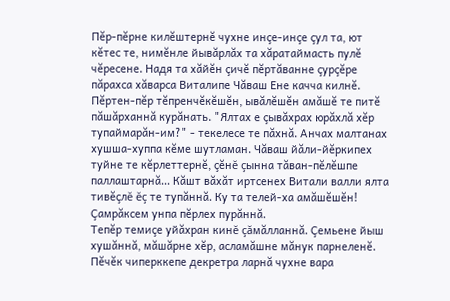Пĕр-пĕрне килĕштернĕ чухне инçе-инçе çул та, ют кĕтес те, нимĕнле йывăрлăх та хăратаймасть пулĕ чĕресене. Надя та хăйĕн çичĕ пĕртăванне çурçĕре пăрахса хăварса Виталипе Чăваш Ене качча килнĕ.
Пĕртен-пĕр тĕпренчĕкĕшĕн, ывăлĕшĕн амăшĕ те питĕ пăшăрханнă курăнать. "Ялтах е çывăхрах юрăхлă хĕр тупаймарăн-им?" - текелесе те пăхнă. Анчах малтанах хушша-хуппа кĕме шутламан. Чăваш йăли-йĕркипех туйне те кĕрлеттернĕ, çĕнĕ çынна тăван-пĕлĕшпе паллаштарнă... Кăшт вăхăт иртсенех Витали валли ялта тивĕçлĕ ĕç те тупăннă. Ку та телей-ха амăшĕшĕн! Çамрăксем унпа пĕрлех пурăннă.
Тепĕр темиçе уйăхран кинĕ çăмăлланнă. Çемьене йыш хушăннă, мăшăрне хĕр, асламăшне мăнук парнеленĕ. Пĕчĕк чиперккепе декретра ларнă чухне вара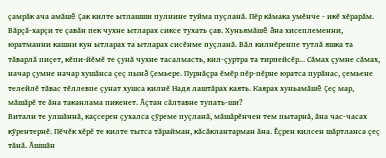çамрăк ача амăшĕ çак килте ытлашши пулнине туйма пуçланă. Пĕр кăмака умĕнче - икĕ хĕрарăм. Вăрçă-харçи те çавăн пек чухне ытларах сиксе тухать çав. Хуньямăшĕ ăна хисеплеменни, юратманни кашни кун ытларах та ытларах сисĕнме пуçланă. Вăл килнĕренпе тутлă яшка та тăварлă пиçет, кĕпи-йĕмĕ те çунă чухне тасалмасть, кил-çуртра та тирпейсĕр... Сăмах çумне сăмах, начар çумне начар хушăнса çеç пынă çемьере. Пурнăçра ĕмĕр пĕр-пĕрне юратса пурăнас, çемьене телейлĕ тăвас тĕллевпе çунат хушса килнĕ Надя лаштăрах каять. Каярах хуньамăшĕ çеç мар, мăшăрĕ те ăна таканлама пикенет. Ăçтан сăлтавне тупать-ши?
Витали те улшăннă, каçсерен çухалса çỹреме пуçланă, мăшăрĕнчен тем пытарнă, ăна час-часах кỹрентернĕ. Пĕчĕк хĕрĕ те килте тытса тăрайман, кăсăклантарман ăна. Ĕçрен килсен шăртланса çеç тăнă. Ăшшăн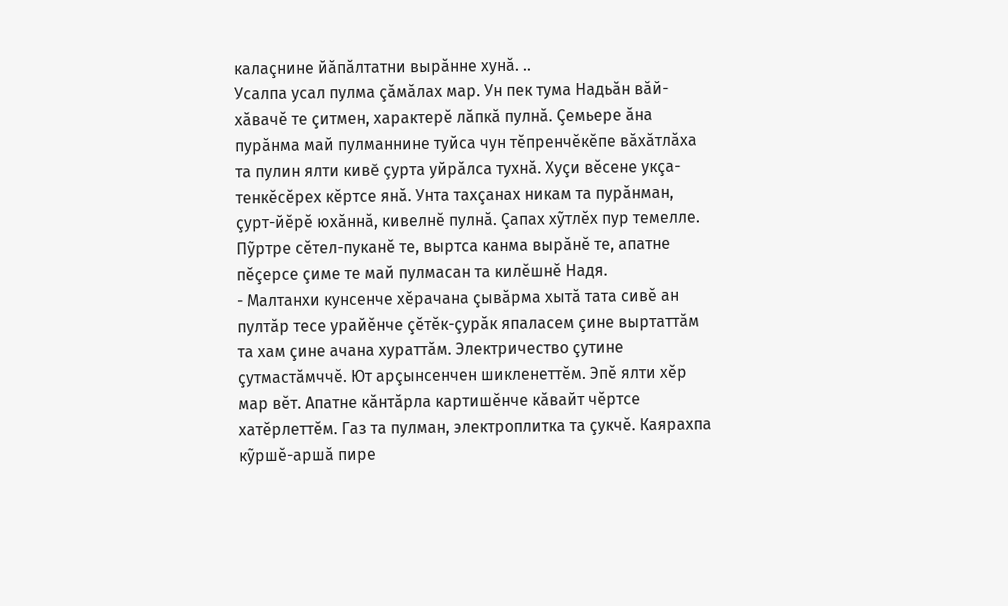калаçнине йăпăлтатни вырăнне хунă. ..
Усалпа усал пулма çăмăлах мар. Ун пек тума Надьăн вăй-хăвачĕ те çитмен, характерĕ лăпкă пулнă. Çемьере ăна пурăнма май пулманнине туйса чун тĕпренчĕкĕпе вăхăтлăха та пулин ялти кивĕ çурта уйрăлса тухнă. Хуçи вĕсене укçа-тенкĕсĕрех кĕртсе янă. Унта тахçанах никам та пурăнман, çурт-йĕрĕ юхăннă, кивелнĕ пулнă. Çапах хỹтлĕх пур темелле. Пỹртре сĕтел-пуканĕ те, выртса канма вырăнĕ те, апатне пĕçерсе çиме те май пулмасан та килĕшнĕ Надя.
- Малтанхи кунсенче хĕрачана çывăрма хытă тата сивĕ ан пултăр тесе урайĕнче çĕтĕк-çурăк япаласем çине выртаттăм та хам çине ачана хураттăм. Электричество çутине çутмастăмччĕ. Ют арçынсенчен шикленеттĕм. Эпĕ ялти хĕр мар вĕт. Апатне кăнтăрла картишĕнче кăвайт чĕртсе хатĕрлеттĕм. Газ та пулман, электроплитка та çукчĕ. Каярахпа кỹршĕ-аршă пире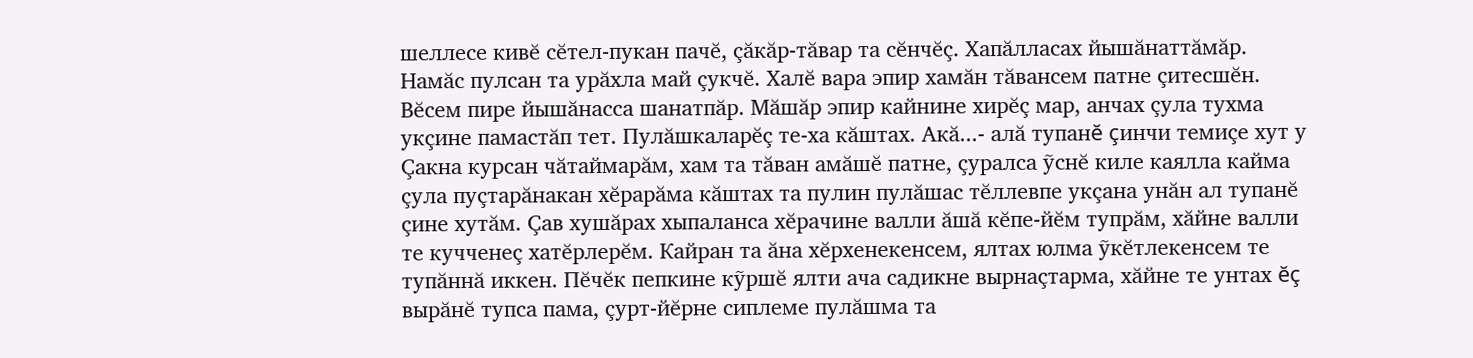шеллесе кивĕ сĕтел-пукан пачĕ, çăкăр-тăвар та сĕнчĕç. Хапăлласах йышăнаттăмăр. Намăс пулсан та урăхла май çукчĕ. Халĕ вара эпир хамăн тăвансем патне çитесшĕн. Вĕсем пире йышăнасса шанатпăр. Мăшăр эпир кайнине хирĕç мар, анчах çула тухма укçине памастăп тет. Пулăшкаларĕç те-ха кăштах. Акă...- алă тупанĕ çинчи темиçе хут у
Çакна курсан чăтаймарăм, хам та тăван амăшĕ патне, çуралса ỹснĕ киле каялла кайма çула пуçтарăнакан хĕрарăма кăштах та пулин пулăшас тĕллевпе укçана унăн ал тупанĕ çине хутăм. Çав хушăрах хыпаланса хĕрачине валли ăшă кĕпе-йĕм тупрăм, хăйне валли те кучченеç хатĕрлерĕм. Кайран та ăна хĕрхенекенсем, ялтах юлма ỹкĕтлекенсем те тупăннă иккен. Пĕчĕк пепкине кỹршĕ ялти ача садикне вырнаçтарма, хăйне те унтах ĕç вырăнĕ тупса пама, çурт-йĕрне сиплеме пулăшма та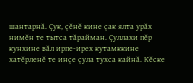шантарнă. Çук, çĕнĕ кине çак ялта урăх нимĕн те тытса тăрайман. Çуллахи пĕр кунхине вăл ирпе-ирех кутамккине хатĕрленĕ те инçе çула тухса кайнă. Кĕске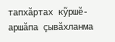тапхăртах кỹршĕ-аршăпа çывăхланма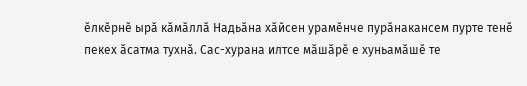ĕлкĕрнĕ ырă кăмăллă Надьăна хăйсен урамĕнче пурăнакансем пурте тенĕ пекех ăсатма тухнă. Сас-хурана илтсе мăшăрĕ е хуньамăшĕ те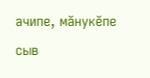ачипе, мăнукĕпе сыв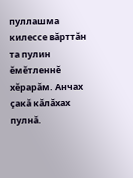пуллашма килессе вăрттăн та пулин ĕмĕтленнĕ хĕрарăм. Анчах çакă кăлăхах пулнă.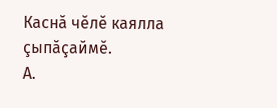Каснă чĕлĕ каялла çыпăçаймĕ.
А.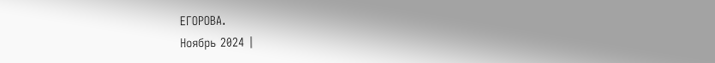ЕГОРОВА.
Ноябрь 2024 |